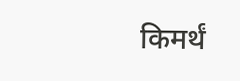किमर्थं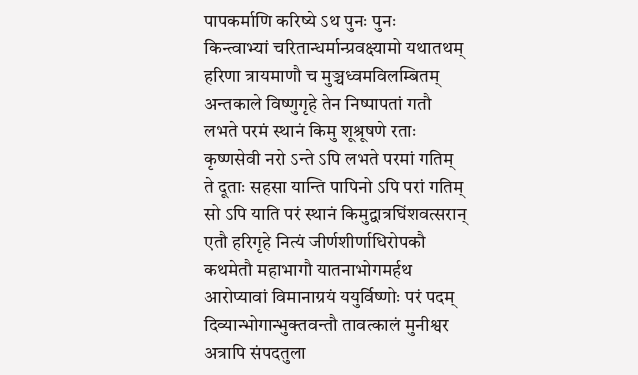पापकर्माणि करिष्ये ऽथ पुनः पुनः
किन्त्वाभ्यां चरितान्धर्मान्प्रवक्ष्यामो यथातथम्
हरिणा त्रायमाणौ च मुञ्चध्वमविलम्बितम्
अन्तकाले विष्णुगृहे तेन निष्पापतां गतौ
लभते परमं स्थानं किमु शूश्रूषणे रताः
कृष्णसेवी नरो ऽन्ते ऽपि लभते परमां गतिम्
ते दूताः सहसा यान्ति पापिनो ऽपि परां गतिम्
सो ऽपि याति परं स्थानं किमुद्वात्रघिंशवत्सरान्
एतौ हरिगृहे नित्यं जीर्णशीर्णाधिरोपकौ
कथमेतौ महाभागौ यातनाभोगमर्हथ
आरोप्यावां विमानाग्रयं ययुर्विष्णोः परं पदम्
दिव्यान्भोगान्भुक्तवन्तौ तावत्कालं मुनीश्वर
अत्रापि संपदतुला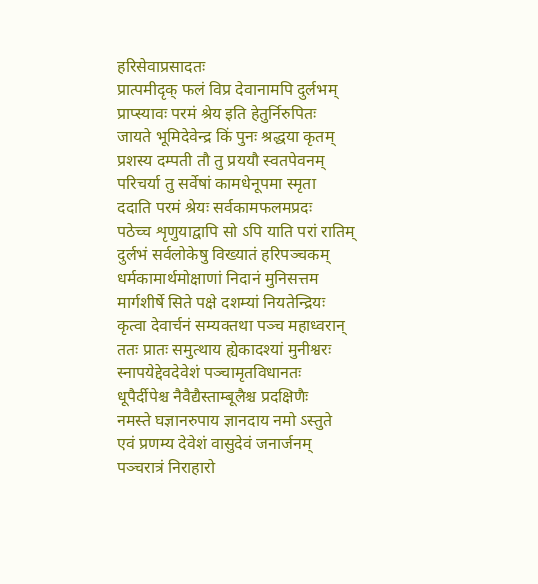हरिसेवाप्रसादतः
प्रात्पमीदृक् फलं विप्र देवानामपि दुर्लभम्
प्राप्स्यावः परमं श्रेय इति हेतुर्निरुपितः
जायते भूमिदेवेन्द्र किं पुनः श्रद्धया कृतम्
प्रशस्य दम्पती तौ तु प्रययौ स्वतपेवनम्
परिचर्या तु सर्वेषां कामधेनूपमा स्मृता
ददाति परमं श्रेयः सर्वकामफलमप्रदः
पठेच्च शृणुयाद्वापि सो ऽपि याति परां रातिम्
दुर्लभं सर्वलोकेषु विख्यातं हरिपञ्चकम्
धर्मकामार्थमोक्षाणां निदानं मुनिसत्तम
मार्गशीर्षे सिते पक्षे दशम्यां नियतेन्द्रियः
कृत्वा देवार्चनं सम्यक्तथा पञ्च महाध्वरान्
ततः प्रातः समुत्थाय ह्येकादश्यां मुनीश्वरः
स्नापयेद्देवदेवेशं पञ्चामृतविधानतः
धूपैर्दीपेश्च नैवैद्यैस्ताम्बूलैश्च प्रदक्षिणैः
नमस्ते घज्ञानरुपाय ज्ञानदाय नमो ऽस्तुते
एवं प्रणम्य देवेशं वासुदेवं जनार्जनम्
पञ्चरात्रं निराहारो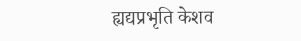ह्यद्यप्रभृति केशव